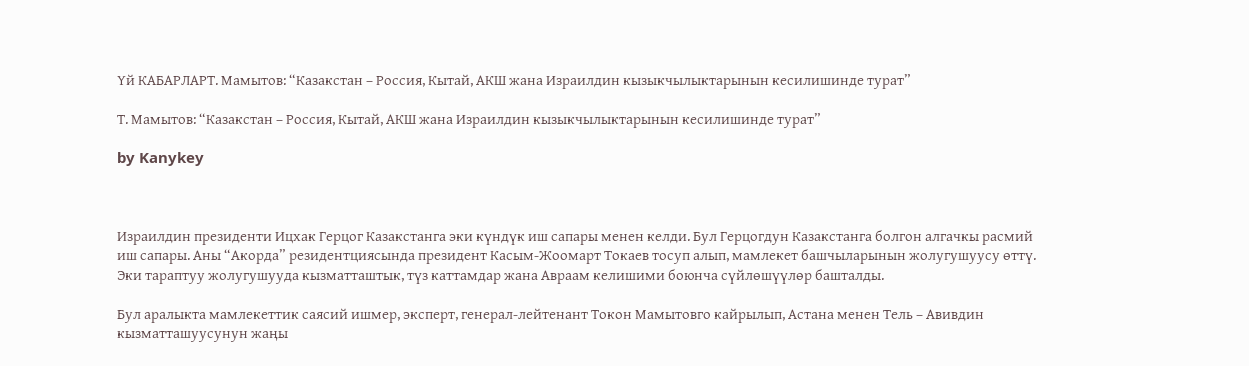Үй КАБАРЛАРТ. Мамытов: “Казакстан – Россия, Кытай, АКШ жана Израилдин кызыкчылыктарынын кесилишинде турат”

Т. Мамытов: “Казакстан – Россия, Кытай, АКШ жана Израилдин кызыкчылыктарынын кесилишинде турат”

by Kanykey



Израилдин президенти Ицхак Герцог Казакстанга эки күндүк иш сапары менен келди. Бул Герцогдун Казакстанга болгон алгачкы расмий иш сапары. Аны “Акорда” резидентциясында президент Касым-Жоомарт Токаев тосуп алып, мамлекет башчыларынын жолугушуусу өттү. Эки тараптуу жолугушууда кызматташтык, түз каттамдар жана Авраам келишими боюнча сүйлөшүүлөр башталды.

Бул аралыкта мамлекеттик саясий ишмер, эксперт, генерал-лейтенант Токон Мамытовго кайрылып, Астана менен Тель – Авивдин кызматташуусунун жаңы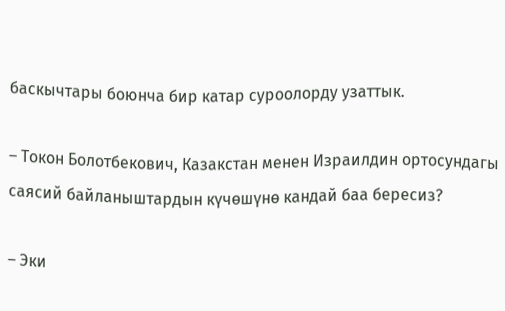баскычтары боюнча бир катар суроолорду узаттык.

– Токон Болотбекович, Казакстан менен Израилдин ортосундагы саясий байланыштардын күчөшүнө кандай баа бересиз?

– Эки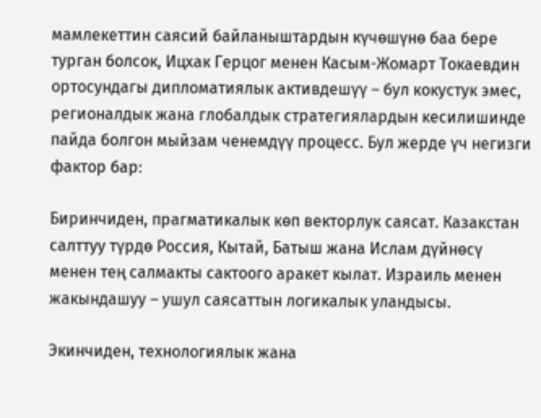мамлекеттин саясий байланыштардын күчөшүнө баа бере турган болсок, Ицхак Герцог менен Касым-Жомарт Токаевдин ортосундагы дипломатиялык активдешүү – бул кокустук эмес, регионалдык жана глобалдык стратегиялардын кесилишинде пайда болгон мыйзам ченемдүү процесс. Бул жерде үч негизги фактор бар:

Биринчиден, прагматикалык көп векторлук саясат. Казакстан салттуу түрдө Россия, Кытай, Батыш жана Ислам дүйнөсү менен тең салмакты сактоого аракет кылат. Израиль менен жакындашуу – ушул саясаттын логикалык уландысы.

Экинчиден, технологиялык жана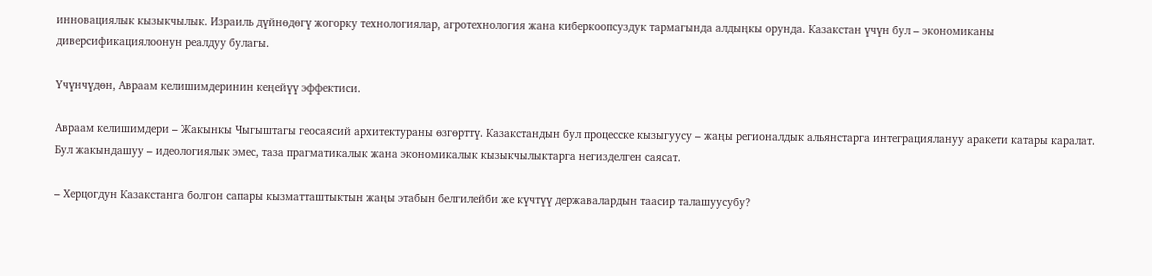инновациялык кызыкчылык. Израиль дүйнөдөгү жогорку технологиялар, агротехнология жана киберкоопсуздук тармагында алдыңкы орунда. Казакстан үчүн бул – экономиканы диверсификациялоонун реалдуу булагы.

Үчүнчүдөн, Авраам келишимдеринин кеңейүү эффектиси.

Авраам келишимдери – Жакынкы Чыгыштагы геосаясий архитектураны өзгөрттү. Казакстандын бул процесске кызыгуусу – жаңы регионалдык альянстарга интеграциялануу аракети катары каралат.
Бул жакындашуу – идеологиялык эмес, таза прагматикалык жана экономикалык кызыкчылыктарга негизделген саясат.

– Херцогдун Казакстанга болгон сапары кызматташтыктын жаңы этабын белгилейби же күчтүү державалардын таасир талашуусубу?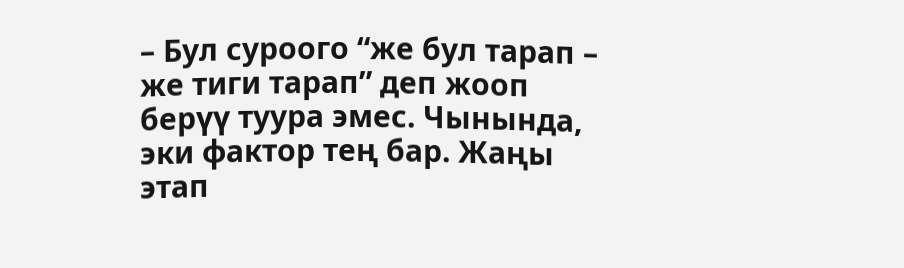– Бул суроого “же бул тарап – же тиги тарап” деп жооп берүү туура эмес. Чынында, эки фактор тең бар. Жаңы этап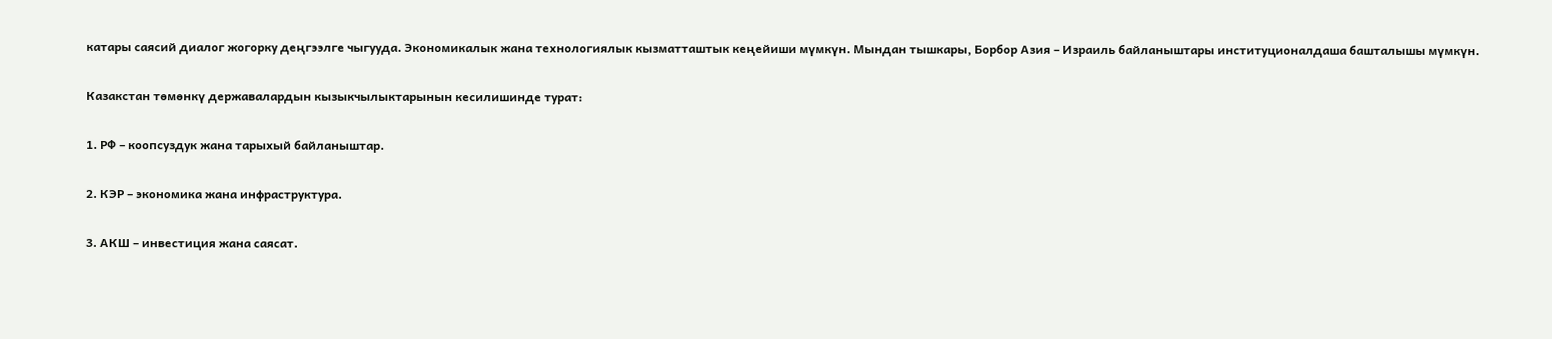катары саясий диалог жогорку деңгээлге чыгууда. Экономикалык жана технологиялык кызматташтык кеңейиши мүмкүн. Мындан тышкары, Борбор Азия – Израиль байланыштары институционалдаша башталышы мүмкүн.

Казакстан төмөнкү державалардын кызыкчылыктарынын кесилишинде турат:

1. РФ – коопсуздук жана тарыхый байланыштар.

2. КЭР – экономика жана инфраструктура.

3. АКШ – инвестиция жана саясат.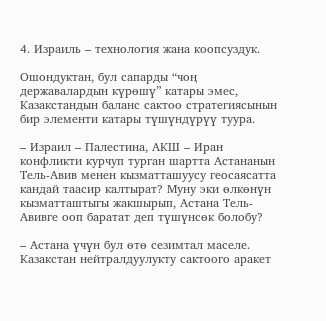4. Израиль – технология жана коопсуздук.

Ошондуктан, бул сапарды “чоң державалардын күрөшү” катары эмес, Казакстандын баланс сактоо стратегиясынын бир элементи катары түшүндүрүү туура.

– Израил – Палестина, АКШ – Иран конфликти курчуп турган шартта Астананын Тель-Авив менен кызматташуусу геосаясатта кандай таасир калтырат? Муну эки өлкөнүн кызматташтыгы жакшырып, Астана Тель-Авивге ооп баратат деп түшүнсөк болобу?

– Астана үчүн бул өтө сезимтал маселе. Казакстан нейтралдуулукту сактоого аракет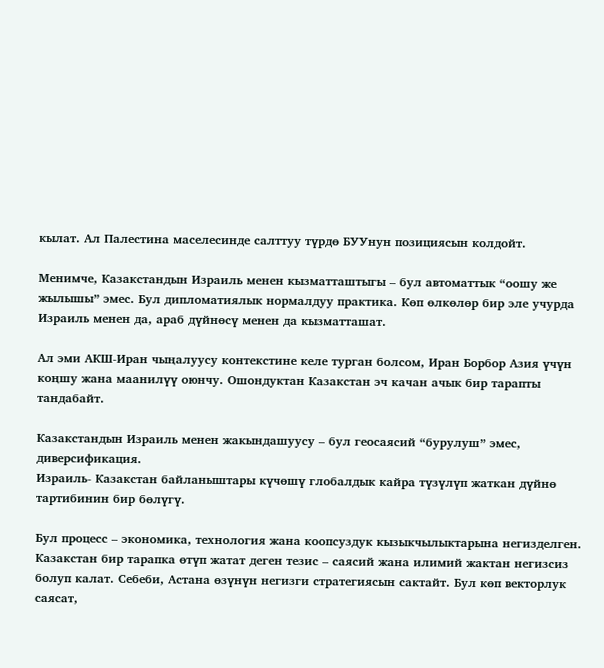кылат. Ал Палестина маселесинде салттуу түрдө БУУнун позициясын колдойт.

Менимче, Казакстандын Израиль менен кызматташтыгы – бул автоматтык “оошу же жылышы” эмес. Бул дипломатиялык нормалдуу практика. Көп өлкөлөр бир эле учурда Израиль менен да, араб дүйнөсү менен да кызматташат.

Ал эми АКШ-Иран чыңалуусу контекстине келе турган болсом, Иран Борбор Азия үчүн коңшу жана маанилүү оюнчу. Ошондуктан Казакстан эч качан ачык бир тарапты тандабайт.

Казакстандын Израиль менен жакындашуусу – бул геосаясий “бурулуш” эмес, диверсификация.
Израиль- Казакстан байланыштары күчөшү глобалдык кайра түзүлүп жаткан дүйнө тартибинин бир бөлүгү.

Бул процесс – экономика, технология жана коопсуздук кызыкчылыктарына негизделген. Казакстан бир тарапка өтүп жатат деген тезис – саясий жана илимий жактан негизсиз болуп калат. Себеби, Астана өзүнүн негизги стратегиясын сактайт. Бул көп векторлук саясат,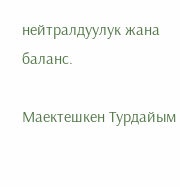нейтралдуулук жана баланс.

Маектешкен Турдайым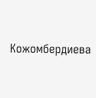Кожомбердиева